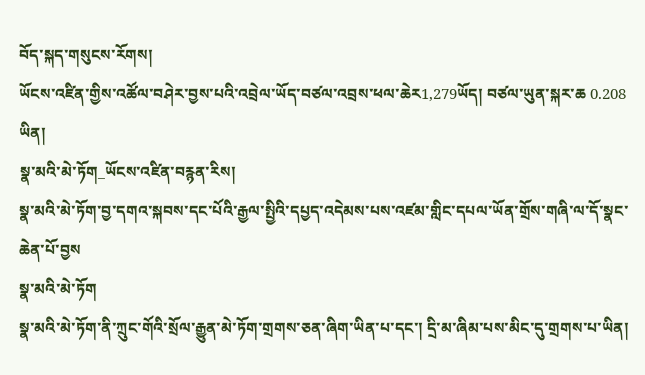བོད་སྐད་གསུངས་རོགས།
ཡོངས་འཛིན་གྱིས་འཚོལ་བཤེར་བྱས་པའི་འབྲེལ་ཡོད་བཙལ་འབྲས་ཕལ་ཆེར1,279ཡོད། བཙལ་ཡུན་སྐར་ཆ 0.208
ཡིན།
སྣ་མའི་མེ་ཏོག_ཡོངས་འཛིན་བརྙན་རིས།
སྣ་མའི་མེ་ཏོག་བྱ་དགའ་སྐབས་དང་པོའི་རྒྱལ་སྤྱིའི་དཔྱད་འདེམས་པས་འཛམ་གླིང་དཔལ་ཡོན་གྲོས་གཞི་ལ་དོ་སྣང་ཆེན་པོ་བྱས
སྣ་མའི་མེ་ཏོག
སྣ་མའི་མེ་ཏོག་ནི་ཀྲུང་གོའི་སྲོལ་རྒྱུན་མེ་ཏོག་གྲགས་ཅན་ཞིག་ཡིན་པ་དང་། དྲི་མ་ཞིམ་པས་མིང་དུ་གྲགས་པ་ཡིན།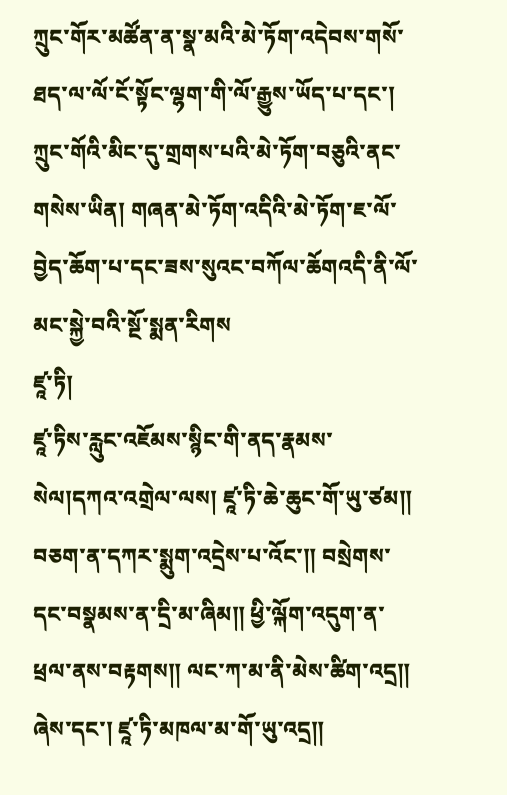ཀྲུང་གོར་མཚོན་ན་སྣ་མའི་མེ་ཏོག་འདེབས་གསོ་ཐད་ལ་ལོ་ངོ་སྟོང་ལྷག་གི་ལོ་རྒྱུས་ཡོད་པ་དང་། ཀྲུང་གོའི་མིང་དུ་གྲགས་པའི་མེ་ཏོག་བཅུའི་ནང་གསེས་ཡིན། གཞན་མེ་ཏོག་འདིའི་མེ་ཏོག་ཇ་ལོ་བྱེད་ཆོག་པ་དང་ཟས་སུའང་བཀོལ་ཆོགའདི་ནི་ལོ་མང་སྐྱེ་བའི་སྔོ་སྨན་རིགས
ཛཱ་ཏི།
ཛཱ་ཏིས་རླུང་འཇོམས་སྙིང་གི་ནད་རྣམས་སེལ།དཀའ་འགྲེལ་ལས། ཛཱ་ཏི་ཆེ་ཆུང་གོ་ཡུ་ཙམ༎ བཅག་ན་དཀར་སྨུག་འདྲེས་པ་འོང་༎ བསྲེགས་དང་བསྣམས་ན་དྲི་མ་ཞིམ༎ ཕྱི་ལྐོག་འདུག་ན་ཕྲལ་ནས་བརྟགས༎ ལང་ཀ་མ་ནི་མེས་ཚིག་འདྲ༎ ཞེས་དང་། ཛཱ་ཏི་མཁལ་མ་གོ་ཡུ་འདྲ༎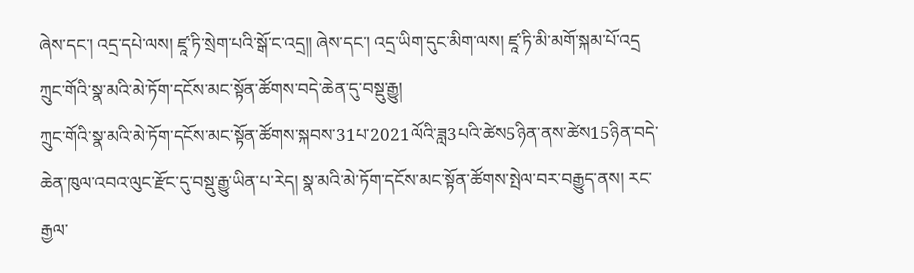ཞེས་དང་། འདྲ་དཔེ་ལས། ཛཱ་ཏི་སྲེག་པའི་སྒོ་ང་འདྲ༎ ཞེས་དང་། འདྲ་ཡིག་དུང་མིག་ལས། ཛཱ་ཏི་མི་མགོ་སྐམ་པོ་འདྲ
ཀྲུང་གོའི་སྣ་མའི་མེ་ཏོག་དངོས་མང་སྟོན་ཚོགས་བདེ་ཆེན་དུ་བསྡུ་རྒྱུ།
ཀྲུང་གོའི་སྣ་མའི་མེ་ཏོག་དངོས་མང་སྟོན་ཚོགས་སྐབས་31པ་2021ལོའི་ཟླ3པའི་ཚེས5ཉིན་ནས་ཚེས15ཉིན་བདེ་ཆེན་ཁུལ་འབའ་ལུང་རྫོང་དུ་བསྡུ་རྒྱུ་ཡིན་པ་རེད། སྣ་མའི་མེ་ཏོག་དངོས་མང་སྟོན་ཚོགས་སྤེལ་བར་བརྒྱུད་ནས། རང་རྒྱལ་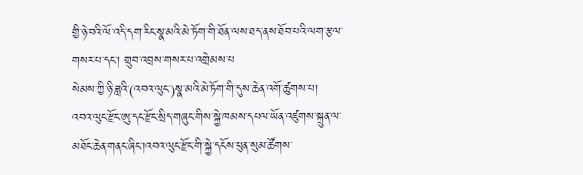གྱི་ཉེ་བའི་ལོ་འདི་དག་རིང་སྣ་མའི་མེ་ཏོག་གི་ཐོན་ལས་ཐད་ནས་ཐོབ་པའི་ལག་རྩལ་གསར་པ་དང་། གྲུབ་འབྲས་གསར་པ་འགྲེམས་པ
སེམས་ཀྱི་ཉི་ཟླའི་(འབའ་ལུང་)སྣ་མའི་མེ་ཏོག་གི་དུས་ཆེན་འགོ་ཚུགས་པ།
འབའ་ལུང་རྫོང་ཨུ་དང་རྫོང་སྲིད་གཞུང་གིས་སྐྱེ་ཁམས་དཔལ་ཡོན་འཛུགས་སྐྲུན་ལ་མཐོང་ཆེན་གནང་ཞིང་།འབའ་ལུང་རྫོང་གི་སྐྱེ་དངོས་ཕུན་སུམ་ཚོགས་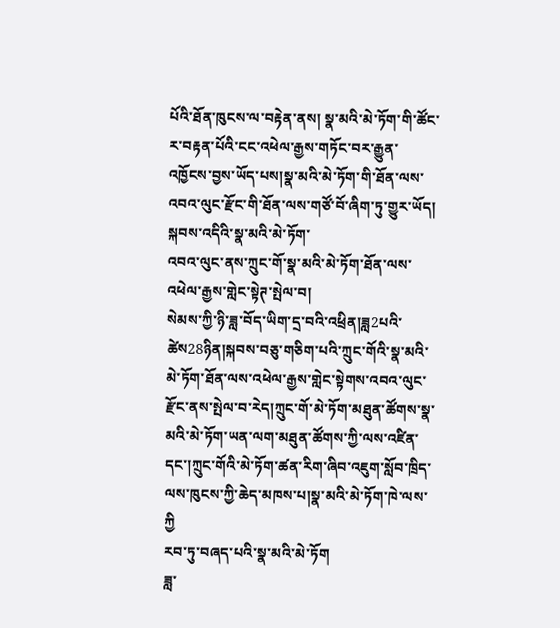པོའི་ཐོན་ཁུངས་ལ་བརྟེན་ནས། སྣ་མའི་མེ་ཏོག་གི་ཚོང་ར་བརྟན་པོའི་ངང་འཕེལ་རྒྱས་གཏོང་བར་རྒྱུན་འཁྱོངས་བྱས་ཡོད་པས།སྣ་མའི་མེ་ཏོག་གི་ཐོན་ལས་འབའ་ལུང་རྫོང་གི་ཐོན་ལས་གཙོ་བོ་ཞིག་ཏུ་གྱུར་ཡོད། སྐབས་འདིའི་སྣ་མའི་མེ་ཏོག་
འབའ་ལུང་ནས་ཀྲུང་གོ་སྣ་མའི་མེ་ཏོག་ཐོན་ལས་འཕེལ་རྒྱས་གླེང་སྟེཊ་སྤེལ་བ།
སེམས་ཀྱི་ཉི་ཟླ་བོད་ཡིག་དྲ་བའི་འཕྲིན།ཟླ2པའི་ཚེས28ཉིན།སྐབས་བཅུ་གཅིག་པའི་ཀྲུང་གོའི་སྣ་མའི་མེ་ཏོག་ཐོན་ལས་འཕེལ་རྒྱས་གླེང་སྟེགས་འབའ་ལུང་རྫོང་ནས་སྤེལ་བ་རེད།ཀྲུང་གོ་མེ་ཏོག་མཐུན་ཚོགས་སྣ་མའི་མེ་ཏོག་ཡན་ལག་མཐུན་ཚོགས་ཀྱི་ལས་འཛིན་དང་།ཀྲུང་གོའི་མེ་ཏོག་ཚན་རིག་ཞིབ་འཇུག་སློབ་ཁྲིད་ལས་ཁུངས་ཀྱི་ཆེད་མཁས་པ།སྣ་མའི་མེ་ཏོག་ཁེ་ལས་ཀྱི
རབ་ཏུ་བཞད་པའི་སྣ་མའི་མེ་ཏོག
ཟླ་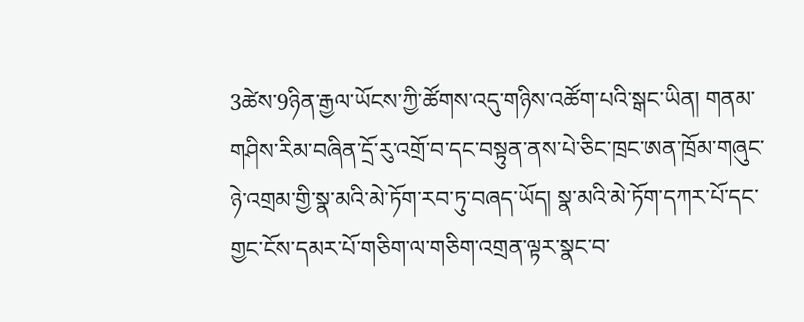3ཚེས་9ཉིན་རྒྱལ་ཡོངས་ཀྱི་ཚོགས་འདུ་གཉིས་འཚོག་པའི་སྒང་ཡིན། གནམ་གཤིས་རིམ་བཞིན་དྲོ་རུ་འགྲོ་བ་དང་བསྟུན་ནས་པེ་ཅིང་ཁྲང་ཨན་ཁྲོམ་གཞུང་ཉེ་འགྲམ་གྱི་སྣ་མའི་མེ་ཏོག་རབ་ཏུ་བཞད་ཡོད། སྣ་མའི་མེ་ཏོག་དཀར་པོ་དང་གྱང་ངོས་དམར་པོ་གཅིག་ལ་གཅིག་འགྲན་ལྟར་སྣང་བ་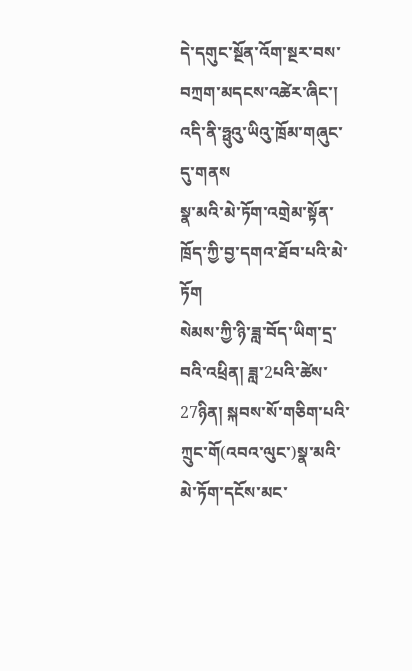དེ་དགུང་སྔོན་འོག་སྔར་བས་བཀྲག་མདངས་འཚེར་ཞིང་། འདི་ནི་ཧྥུའུ་ཡིའུ་ཁྲོམ་གཞུང་དུ་གནས
སྣ་མའི་མེ་ཏོག་འགྲེམ་སྟོན་ཁྲོད་ཀྱི་བྱ་དགའ་ཐོབ་པའི་མེ་ཏོག
སེམས་ཀྱི་ཉི་ཟླ་བོད་ཡིག་དྲ་བའི་འཕྲིན། ཟླ་2པའི་ཚེས་27ཉིན། སྐབས་སོ་གཅིག་པའི་ཀྲུང་གོ(འབའ་ལུང་)སྣ་མའི་མེ་ཏོག་དངོས་མང་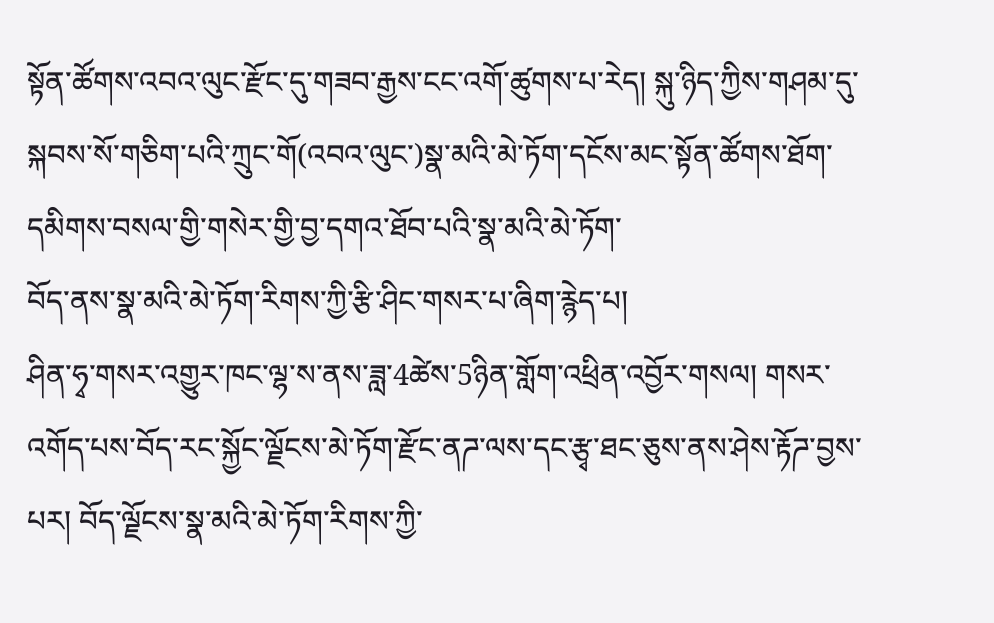སྟོན་ཚོགས་འབའ་ལུང་རྫོང་དུ་གཟབ་རྒྱས་ངང་འགོ་ཚུགས་པ་རེད། སྐུ་ཉིད་ཀྱིས་གཤམ་དུ་སྐབས་སོ་གཅིག་པའི་ཀྲུང་གོ(འབའ་ལུང་)སྣ་མའི་མེ་ཏོག་དངོས་མང་སྟོན་ཚོགས་ཐོག་དམིགས་བསལ་གྱི་གསེར་གྱི་བྱ་དགའ་ཐོབ་པའི་སྣ་མའི་མེ་ཏོག་
བོད་ནས་སྣ་མའི་མེ་ཏོག་རིགས་ཀྱི་རྩི་ཤིང་གསར་པ་ཞིག་རྙེད་པ།
ཤིན་ཧྭ་གསར་འགྱུར་ཁང་ལྷ་ས་ནས་ཟླ་4ཚེས་5ཉིན་གློག་འཕྲིན་འབྱོར་གསལ། གསར་འགོད་པས་བོད་རང་སྐྱོང་ལྗོངས་མེ་ཏོག་རྫོང་ནཌ་ལས་དང་རྩྭ་ཐང་ཅུས་ནས་ཤེས་རྟོཌ་བྱས་པར། བོད་ལྗོངས་སྣ་མའི་མེ་ཏོག་རིགས་ཀྱི་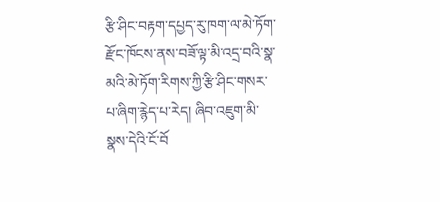རྩི་ཤིང་བརྟག་དཔྱད་རུ་ཁག་ལ་མེ་ཏོག་རྫོང་ཁོངས་ནས་བཟོ་ལྟ་མི་འདྲ་བའི་སྣ་མའི་མེ་ཏོག་རིགས་ཀྱི་རྩི་ཤིང་གསར་པ་ཞིག་རྙེད་པ་རེད། ཞིབ་འཇུག་མི་སྣས་དེའི་ངོ་བོ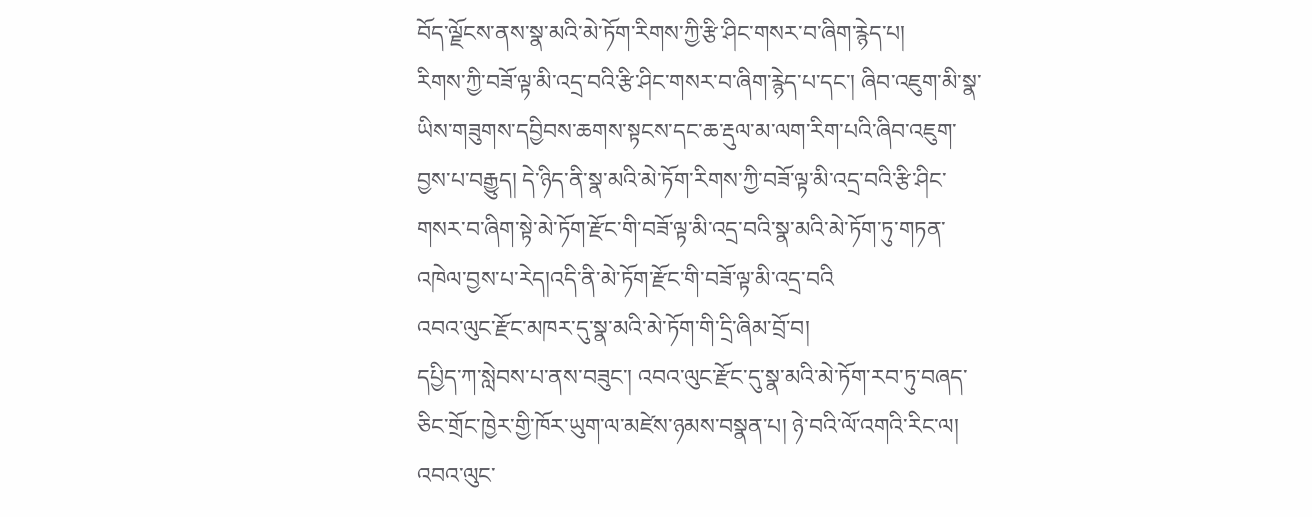བོད་ལྗོངས་ནས་སྣ་མའི་མེ་ཏོག་རིགས་ཀྱི་རྩི་ཤིང་གསར་བ་ཞིག་རྙེད་པ།
རིགས་ཀྱི་བཟོ་ལྟ་མི་འདྲ་བའི་རྩི་ཤིང་གསར་བ་ཞིག་རྙེད་པ་དང་། ཞིབ་འཇུག་མི་སྣ་ཡིས་གཟུགས་དབྱིབས་ཆགས་སྟངས་དང་ཆ་རྡུལ་མ་ལག་རིག་པའི་ཞིབ་འཇུག་བྱས་པ་བརྒྱུད། དེ་ཉིད་ནི་སྣ་མའི་མེ་ཏོག་རིགས་ཀྱི་བཟོ་ལྟ་མི་འདྲ་བའི་རྩི་ཤིང་གསར་བ་ཞིག་སྟེ་མེ་ཏོག་རྫོང་གི་བཟོ་ལྟ་མི་འདྲ་བའི་སྣ་མའི་མེ་ཏོག་ཏུ་གཏན་འཁེལ་བྱས་པ་རེད།འདི་ནི་མེ་ཏོག་རྫོང་གི་བཟོ་ལྟ་མི་འདྲ་བའི
འབའ་ལུང་རྫོང་མཁར་དུ་སྣ་མའི་མེ་ཏོག་གི་དྲི་ཞིམ་བྲོ་བ།
དཔྱིད་ཀ་སླེབས་པ་ནས་བཟུང་། འབའ་ལུང་རྫོང་དུ་སྣ་མའི་མེ་ཏོག་རབ་ཏུ་བཞད་ཅིང་གྲོང་ཁྱེར་གྱི་ཁོར་ཡུག་ལ་མཛེས་ཉམས་བསྣན་པ། ཉེ་བའི་ལོ་འགའི་རིང་ལ། འབའ་ལུང་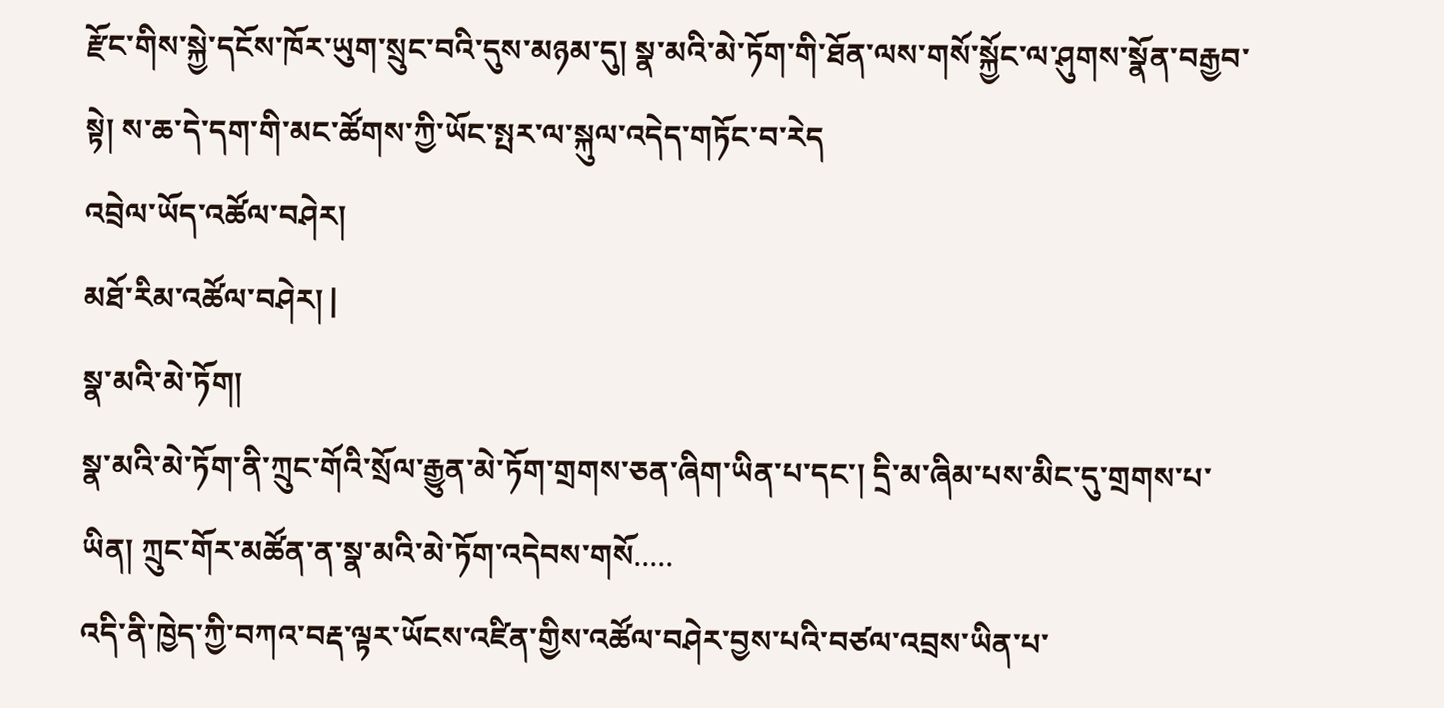རྫོང་གིས་སྐྱེ་དངོས་ཁོར་ཡུག་སྲུང་བའི་དུས་མཉམ་དུ། སྣ་མའི་མེ་ཏོག་གི་ཐོན་ལས་གསོ་སྐྱོང་ལ་ཤུགས་སྣོན་བརྒྱབ་སྟེ། ས་ཆ་དེ་དག་གི་མང་ཚོགས་ཀྱི་ཡོང་སྤར་ལ་སྐུལ་འདེད་གཏོང་བ་རེད
འབྲེལ་ཡོད་འཚོལ་བཤེར།
མཐོ་རིམ་འཚོལ་བཤེར། |
སྣ་མའི་མེ་ཏོག།
སྣ་མའི་མེ་ཏོག་ནི་ཀྲུང་གོའི་སྲོལ་རྒྱུན་མེ་ཏོག་གྲགས་ཅན་ཞིག་ཡིན་པ་དང་། དྲི་མ་ཞིམ་པས་མིང་དུ་གྲགས་པ་ཡིན། ཀྲུང་གོར་མཚོན་ན་སྣ་མའི་མེ་ཏོག་འདེབས་གསོ.....
འདི་ནི་ཁྱེད་ཀྱི་བཀའ་བརྡ་ལྟར་ཡོངས་འཛིན་གྱིས་འཚོལ་བཤེར་བྱས་པའི་བཙལ་འབྲས་ཡིན་པ་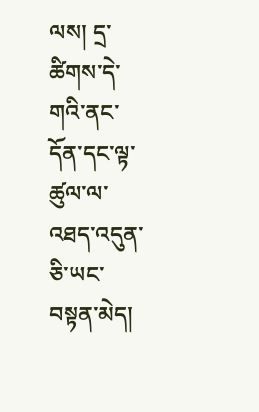ལས། དྲ་ཚིགས་དེ་གའི་ནང་དོན་དང་ལྟ་ཚུལ་ལ་འཐད་འདུན་ཅི་ཡང་བསྟན་མེད།